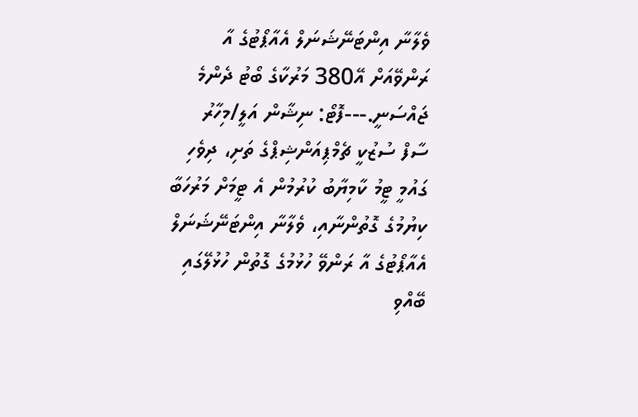ވެލާނާ އިންޓަނޭޝަނަލް އެއާޕޯޓުގެ އާ ރަންވޭއަށް އޭ380 މަރުކާގެ ބޯޓު ދެންމެ ޖައްސަނީ.---ފޮޓޯ: ނިޝާން އަލީ/މިހާރު
ސާފް ސުޒުކީ ޗެމްޕިއަންޝިޕްގެ ތަށި، ދިވެހި ގައުމީ ޓީމު ކާމިޔާބު ކުރުމުން އެ ޓީމަށް މަރުހަބާ ކިޔުމުގެ ގޮތުންނާއި، ވެލާނާ އިންޓަނޭޝަނަލް އެއާޕޯޓުގެ އާ ރަންވޭ ހުޅުމުގެ ގޮތުން ހުޅުލޭގައި ބޭއްވި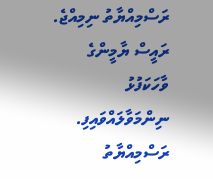ރަސްމިއްޔާތު ނިމިއްޖެ.
ރައީސް ޔާމީންގެ ވާހަކަފުޅު ނިންމަވާލައްވައިފި. ރަސްމިއްޔާތު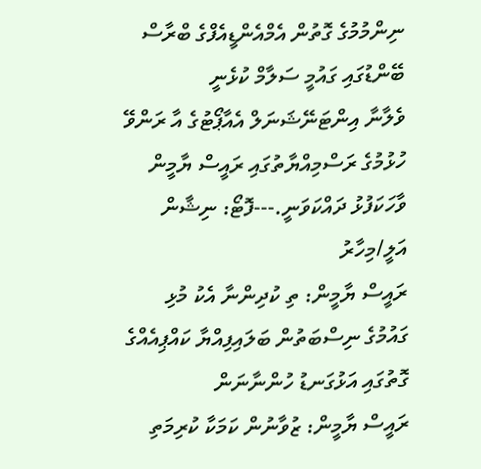ނިންމުމުގެ ގޮތުން އެމްއެންޑީއެފްގެ ބްރާސް ބޭންޑުގައި ގައުމީ ސަލާމް ކުޅެނީ
ވެލާނާ އިންޓަނޭޝަނަލް އެއާޕޯޓުގެ އާ ރަންވޭ ހުޅުމުގެ ރަސްމިއްޔާތުގައި ރައީސް ޔާމީން ވާހަކަފުޅު ދައްކަވަނީ.---ފޮޓޯ: ނިޝާން އަލީ/މިހާރު
ރައީސް ޔާމީން: ތި ކުދިންނާ އެކު މުޅި ގައުމުގެ ނިސްބަތުން ބަލައިފިއްޔާ ކައްޕިއެއްގެ ގޮތުގައި އަޅުގަނޑު ހުންނާނަން
ރައީސް ޔާމީން: ޒުވާނުން ކަމަކާ ކުރިމަތި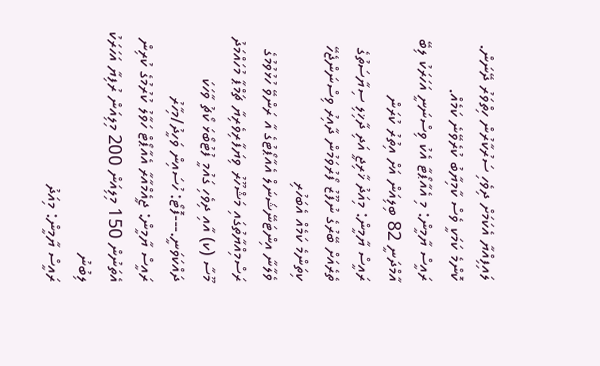ލައިފިއްޔާ އެކަމަށް ދިވެހި ސަރުކާރުން ހިތްވަރު ދޭނަން. ކޮންމެ ކަމަކީ ވެސް ކާމިޔާބު ކުރެވޭނެ ކަމެއް.
ރައީސް ޔާމީން: މި އެއާޕޯޓާ އެކު ވިސްނަނީ އަހަރަކު ލިބޭ އާމްދަނީ 82 ބިލިއަން އަށް އިތުރު ކުރަން
ރައީސް ޔާމީން: މިއަދު ޚާރިޖީ އަދި ދާޚިލި ސިޔާސަތުގެ ތެރެއަށް ބޭރުގެ ނުފޫޒު ފޯރުވަމުން ދާއިރު ވިސްނަންޖެހޭ ކިތަންމެ ކަމެއް އެބަހުރި
ވެލާނާ އިންޓަނޭޝަނަލް އެއާޕޯޓުގެ އާ ރަންވޭ ހުޅުވުމުގެ ރަސްމިއްޔާތުގައި މަޝްހޫރު ވިޔަފާރިވެރިޔާ ޗަމްޕާ މުހައްމަދު މޫސާ (ކ) އާއި ދިވެހި ގައުމީ ފުޓުބޯޅަ ކޯޗު ވާހަކަ ދައްކަވަނީ.---ފޮޓޯ: ހުސައިން ވަހީދު/މިހާރު
ރައީސް ޔާމީން: ޖީއެމްއާރާ އެއާޕޯޓް ހަވާލު ކުރުމުގެ ކުރިން އެތަނުން 150 މިލިއަން 200 މިލިއަން ރުފިޔާ އަހަރަކު ލިބުނު
ރައީސް ޔާމީން: މިއަދު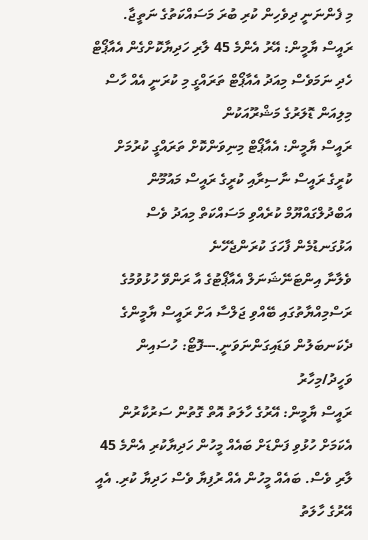މި ފެންނަނީ ދިވެހިން ކުރި ބުރަ މަސައްކަތުގެ ނަތީޖާ.
ރައީސް ޔާމީން: އޭރު އެންމެ 45 ލާރި ހަދިޔާކޮށްގެން އެއާޕޯޓް ހެދި ނަމަވެސް މިއަދު އެއާޕޯޓް ތަރައްގީ މި ކުރަނީ އެއް ހާސް މިލިއަން ޑޮލަރުގެ މަޝްރޫއަކުން
ރައީސް ޔާމީން: އެއާޕޯޓް މިނިވަންކޮށް ތަރައްގީ ކުރުމަށް ކުރީގެ ރައީސް ނާސިރާއި ކުރީގެ ރައީސް މައުމޫން އަބްދުލްގައްޔޫމް ކުރެއްވި މަސައްކަތް މިއަދު ވެސް އަޅުގަނޑުމެން ފާހަގަ ކުރަންޖެހޭނެ
ވެލާނާ އިންޓަނޭޝަނަލް އެއާޕޯޓުގެ އާ ރަންވޭ ހުޅުވުމުގެ ރަސްމިއްޔާތުގައި ބޭއްވި ޖަލްސާ އަށް ރައީސް ޔާމީންގެ ދެކަނބަލުން ވަޑައިގަންނަވަނީ.---ފޮޓޯ: ހުސައިން ވަހީދު/މިހާރު
ރައީސް ޔާމީން: އޭރުގެ ހާލަތު އޮތް ގޮތުން ސަރުކާރުން އެކަމަށް ހުޅުވި ފަންޑަށް ބައެއް މީހުން ހަދިޔާކުރި އެންމެ 45 ލާރި ވެސް. ބައެއް މީހުން އެއް ރުފިޔާ ވެސް ހަދިޔާ ކުރި. އެއީ އޭރުގެ ހާލަތު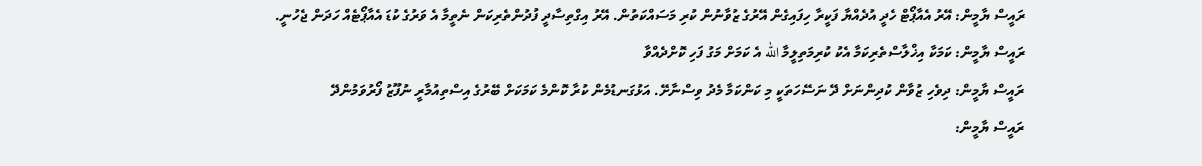ރައީސް ޔާމީން: އޭރު އެއާޕޯޓް ހެދީ އުދެއްޔާ ފަކީރާ ހިފައިގެން އޭރުގެ ޒުވާނުން ކުރި މަސައްކަތުން. އޭރު އިގްތިސާދީ ފުދުންތެރިކަން ނެތީމާ އެ ވަރުގެ ކުޑަ އެއާޕޯޓެއް ހަދަން ޖެހުނީ.
ރައީސް ޔާމީން: ކަމަކާ އިޚްލާސްތެރިކަމާ އެކު ކުރިމަތިލީމާ الله އެ ކަމަށް މަގު ފަހި ކޮށްދެއްވާ
ރައީސް ޔާމީން: ދިވެހި ޒުވާން ކުދިންނަށް ދޭ ނަސޭހަތަކީ މި ކަންކަމާ މެދު ވިސްނާށޭ. އަޅުގަނޑުމެން ކުރާ ކޮންމެ ކަމަކަށް ބޭރުގެ އިސްތިއުމާރީ ނުފޫޒު ފޯރުވަމުންދޭ
ރައީސް ޔާމީން: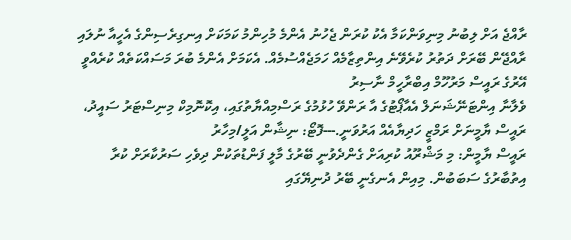ރާއްޖެ އަށް ލިބުނު މިނިވަންކަމާ އެކު ކުރަން ޖެހުނު އެންމެ މުހިންމު ކަމަކަށް އިނގިރެސިންގެ އެހީއާ ނުލައި ރާއްޖޭން ބޭރަށް ދަތުރު ކުރެވޭނެ އިންތިޒާމެއް ހަމަޖެއްސުމެއް. އެކަމަށް އެންމެ ބުރަ މަސައްކަތެއް ކުރެއްވީ އޭރުގެ ރައީސް މަރުހޫމް އިބްރާހީމް ނާސިރު
ވެލާނާ އިންޓަނޭޝަނަލް އެއާޕޯޓުގެ އާ ރަންވޭ ހުޅުމުގެ ރަސްމިއްޔާތުގައި، އިކޮނޮމިކް މިނިސްޓަރު ސައީދު، ރައީސް ޔާމީނަށް ރަމްޒީ ހަދިޔާއެއް އަރުވަނީ.---ފޮޓޯ: ނިޝާން އަލީ/މިހާރު
ރައީސް ޔާމީން: މި މަޝްރޫއު ކުރިއަށް ގެންދެވުނީ ބޭރުގެ މާލީ ފަންޑުތަކުން ދިވެހި ސަރުކާރަށް ކުރާ އިތުބާރުގެ ސަބަބުން. މިއިން އެނގެނީ ބޭރު ދުނިޔޭގައި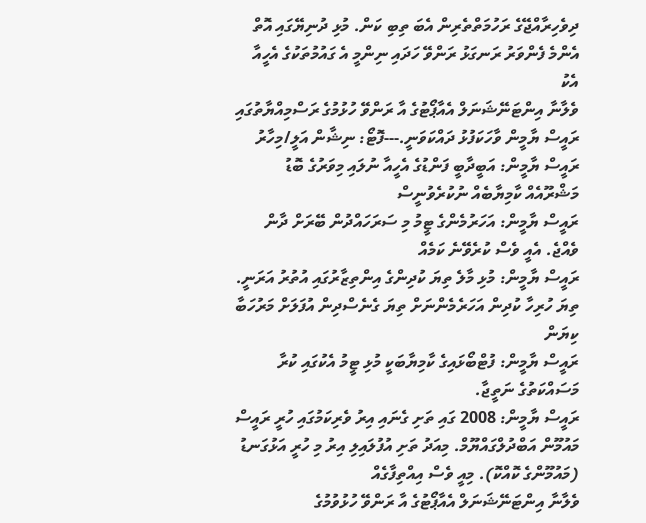ދިވެހިރާއްޖޭގެ ރަހުމަތްތެރިން އެބަ ތިބި ކަން. މުޅި ދުނިޔޭގައި އޮތް އެންމެ ފެންވަރު ރަނގަޅު ރަންވޭ ހަދައި ނިންމީ އެ ގައުމުތަކުގެ އެހީއާ އެކު
ވެލާނާ އިންޓަނޭޝަނަލް އެއާޕޯޓުގެ އާ ރަންވޭ ހުޅުމުގެ ރަސްމިއްޔާތުގައި ރައީސް ޔާމީން ވާހަކަފުޅު ދައްކަވަނީ.---ފޮޓޯ: ނިޝާން އަލީ/މިހާރު
ރައީސް ޔާމީން: އަބީދާބީ ފަންޑުގެ އެހީއާ ނުލައި މިވަރުގެ ބޮޑު މަޝްރޫއެއް ކާމިޔާބެއް ނުކުރެވުނީސް
ރައީސް ޔާމީން: އަހަރުމެންގެ ޓީމު މި ސަރަހައްދުން ބޭރަށް ދާން ވެއްޖެ. އެއީ ވެސް ކުރެވޭނެ ކަމެއް
ރައީސް ޔާމީން: މުޅި މާލެ ތިޔަ ކުދިންގެ އިންތިޒާރުގައި އުތުރު އަރަނީ. ތިޔަ ހުރިހާ ކުދިން އަހަރެމެންނަށް ތިޔަ ގެނެސްދިން އުފަލަށް މަރުހަބާ ކިޔަން
ރައީސް ޔާމީން: ފުޓްބޯޅައިގެ ކާމިޔާބަކީ މުޅި ޓީމު އެކުގައި ކުރާ މަސައްކަތުގެ ނަތީޖާ.
ރައީސް ޔާމީން: 2008 ގައި ތަށި ގެނައި އިރު ވެރިކަމުގައި ހުރީ ރައީސް މައުމޫން އަބްދުލްގައްޔޫމް. މިއަދު ތަށި އުފުލައިލި އިރު މި ހުރީ އަޅުގަނޑު (މައުމޫންގެ ކޮއްކޮ). މިއީ ވެސް އިއްތިފާގެއް
ވެލާނާ އިންޓަނޭޝަނަލް އެއާޕޯޓުގެ އާ ރަންވޭ ހުޅުވުމުގެ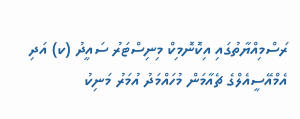ރަސްމިއްޔާތުގައި އިކޮނޮމިކް މިނިސްޓަރު ސައީދު (ކ) އަދި އެމްއޭސީއެލްގެ ޗެއާމަން މުހައްމަދު އުމަރު މަނިކު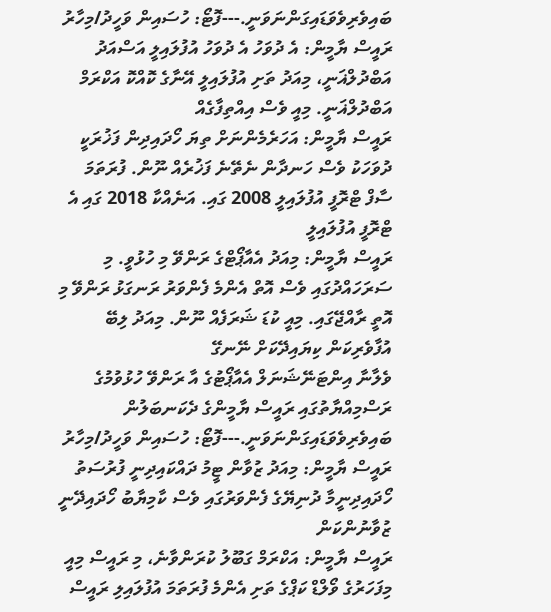ބައިވެރިވެވަޑައިގަންނަވަނީ.---ފޮޓޯ: ހުސައިން ވަހީދު/މިހާރު
ރައީސް ޔާމީން: އެ ދުވަހު އެ ދުވަހު އުފުލައިލީ އަސްއަދު އަބްދުލްޣަނީ، މިއަދު ތަށި އުފުލައިލީ އޭނާގެ ކޮއްކޮ އަކްރަމް އަބްދުލްޣަނީ. މިއީ ވެސް އިއްތިފާގެއް
ރައީސް ޔާމީން: އަހަރެމެންނަށް ތިޔަ ހޯދައިދިން ފަޚުރަކީ ދުވަހަކު ވެސް ހަނދާން ނެތޭނެ ފަޚުރެއް ނޫން. ފުރަތަމަ ސާފް ޓްރޮފީ އުފުލައިލީ 2008 ގައި. އަނެއްކާ 2018 ގައި އެ ޓްރޮފީ އުފުލައިލީ
ރައީސް ޔާމީން: މިއަދު އެއާޕޯޓްގެ ރަންވޭ މި ހުޅުވީ. މި ސަރަހައްދުގައި ވެސް އޮތް އެންމެ ފެންވަރު ރަނގަޅު ރަންވޭ މި އޮތީ ރާއްޖޭގައި. މިއީ ކުޑަ ޝަރަފެއް ނޫން. މިއަދު ލިބޭ އުފާވެރިކަން ކިޔައިދޭކަށް ނޭނގޭ
ވެލާނާ އިންޓަނޭޝަނަލް އެއާޕޯޓުގެ އާ ރަންވޭ ހުޅުވުމުގެ ރަސްމިއްޔާތުގައި ރައީސް ޔާމީންގެ ދެކަނބަލުން ބައިވެރިވެވަޑައިގަންނަވަނީ.---ފޮޓޯ: ހުސައިން ވަހީދު/މިހާރު
ރައީސް ޔާމީން: މިއަދު ޒުވާން ޓީމު ދައްކައިދިނީ ފުރުސަތު ހޯދައިދިނީމާ ދުނިޔޭގެ ފެންވަރުގައި ވެސް ކާމިޔާބު ހޯދައިދޭނީ ޒުވާނުންކަން
ރައީސް ޔާމީން: އަކްރަމް ގަބޫލު ކުރަންވާނެ، މި ރައީސް މިއީ މިފަހަރުގެ ވޯލްޑް ކަޕްގެ ތަށި އެންމެ ފުރަތަމަ އުފުލައިލި ރައީސް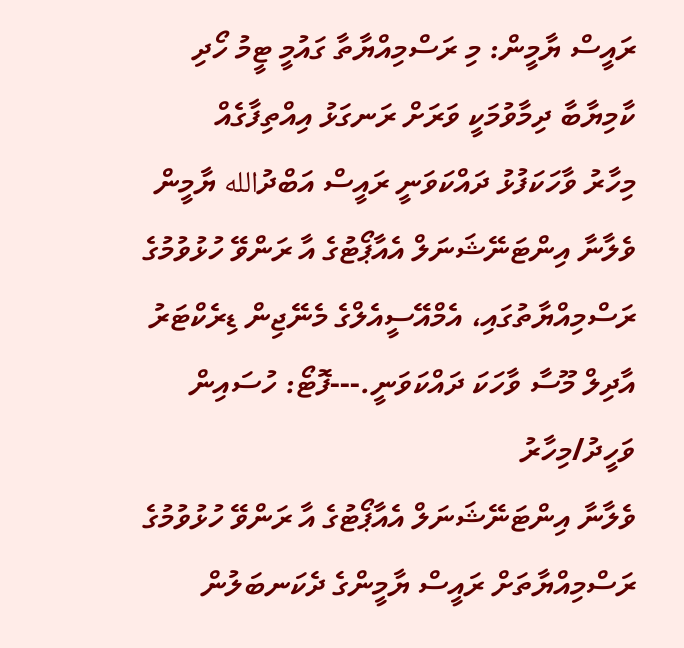ރައީސް ޔާމީން: މި ރަސްމިއްޔާތާ ގައުމީ ޓީމު ހޯދި ކާމިޔާބާ ދިމާވުމަކީ ވަރަށް ރަނގަޅު އިއްތިފާގެއް
މިހާރު ވާހަކަފުޅު ދައްކަވަނީ ރައީސް އަބްދުالله ޔާމީން
ވެލާނާ އިންޓަނޭޝަނަލް އެއާޕޯޓުގެ އާ ރަންވޭ ހުޅުވުމުގެ ރަސްމިއްޔާތުގައި، އެމްއޭސީއެލްގެ މެނޭޖިން ޑިރެކްޓަރު އާދިލް މޫސާ ވާހަކަ ދައްކަވަނީ.---ފޮޓޯ: ހުސައިން ވަހީދު/މިހާރު
ވެލާނާ އިންޓަނޭޝަނަލް އެއާޕޯޓުގެ އާ ރަންވޭ ހުޅުވުމުގެ ރަސްމިއްޔާތަށް ރައީސް ޔާމީންގެ ދެކަނބަލުން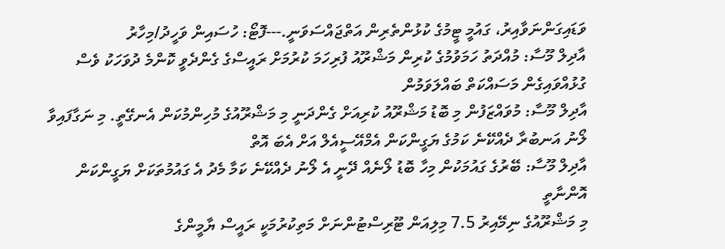ވަޑައިގަންނަވާއިރު، ގައުމީ ޓީމުގެ ކުޅުންތެރިން އަތްޖައްސަވަނީ.---ފޮޓޯ: ހުސައިން ވަހީދު/މިހާރު
އާދިލް މޫސާ: މުއްދަތު ހަމަވުމުގެ ކުރިން މަޝްރޫއު ފުރިހަމަ ކުރުމަށް ރައީސްގެ ގެންދެވީ ކޮންމެ ދުވަހަކު ވެސް ގުޅުއްވައިގެން މަސައްކަތް ބައްލަވަމުން
އާދިލް މޫސާ: މުވައްޒަފުން މި ބޮޑު މަޝްރޫއު ކުރިއަށް ގެންދަނީ މި މަޝްރޫއުގެ މުހިންމުކަން އެނގޭތީ. މި ނަގާފައިވާ ލޯނު އަނބުރާ ދެއްކޭނެ ކަމުގެ ޔަގީންކަން އެމްއޭސީއެލް އަށް އެބަ އޮތް
އާދިލް މޫސާ: ބޭރުގެ ގައުމަކުން މިހާ ބޮޑު ލޯނެއް ދޭނީ އެ ލޯނު ދެއްކޭނެ ކަމާ މެދު އެ ގައުމުތަކަށް ޔަގީންކަން އޮންނާތީ
މި މަޝްރޫއުގެ ނިމޭއިރު 7.5 މިލިއަން ޓޫރިސްޓުންނަށް މަތިކުރުމަކީ ރައީސް ޔާމީންގެ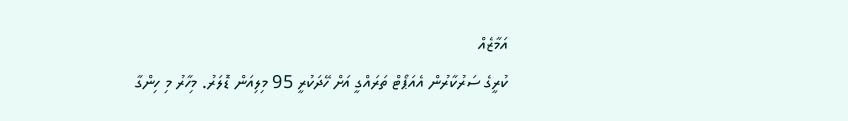އަމާޒެއް
ކުރީގެ ސަރުކާރުން އެއަޕޯޓް ތަރައްގީ އަށް ހޭދަކުރީ 95 މިލިއަން ޑޮލަރު. މިހާރު މި ހިންގާ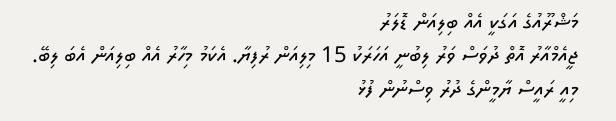މަޝްރޫއުގެ އަގަކީ އެއް ބިލިއަން ޑޮލަރު
ޖީއެމްއާރު އޮތް ދުވަސް ވަރު ލިބުނީ އަހަރަކު 15 މިލިއަން ރުފިޔާ. އެކަމު މިހާރު އެއް ބިލިއަން އެބަ ލިބޭ. މިއީ ރައީސް ޔާމީންގެ ދުރު ވިސްނުން ފުޅު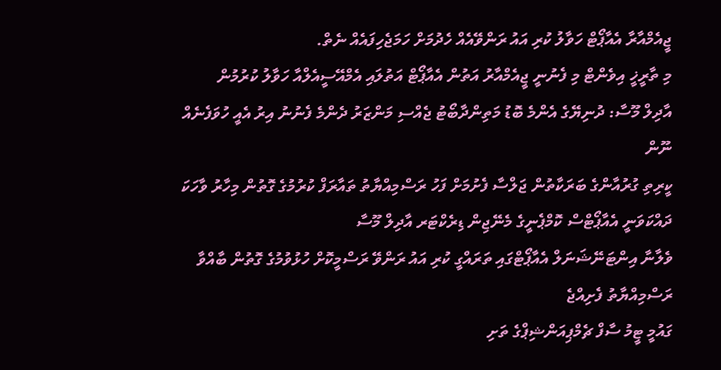ޖީއެމްއާރާ އެއާޕޯޓް ހަވާލު ކުރި އައު ރަންވޭއެއް ހެދުމަށް ހަމަޖެހިފައެއް ނެތް.
މި ތާރީޚީ އިވެންޓް މި ފެނުނީ ޖީއެމްއާރު އަތުން އެއާޕޯޓް އަތުލައި އެމްއޭސީއެލްއާ ހަވާލު ކުރުމުން
އާދިލް މޫސާ: ދުނިޔޭގެ އެންމެ ބޮޑު މަތިންދާބޯޓު ޖެއްސި މަންޒަރު ދެންމެ ފެނުނު އިރު އެއީ ހުވަފެނެއް ނޫން
ކީރިތި ގުރުއާންގެ ބަރަކާތުން ޖަލްސާ ފެށުމަށް ފަހު ރަސްމިއްޔާތު ތައާރަފް ކުރުމުގެ ގޮތުން މިހާރު ވާހަކަ ދައްކަވަނީ އެއާޕޯޓްސް ކޮމްޕެނީގެ މެނޭޖިން ޑިރެކްޓަރ އާދިލް މޫސާ
ވެލާނާ އިންޓަނޭޝަނަލް އެއާޕޯޓްގައި ތަރައްގީ ކުރި އައު ރަންވޭ ރަސްމީކޮށް ހުޅުވުމުގެ ގޮތުން ބާއްވާ ރަސްމިއްޔާތު ފެށިއްޖެ
ގައުމީ ޓީމު ސާފް ޗެމްޕިއަންޝިޕްގެ ތަށި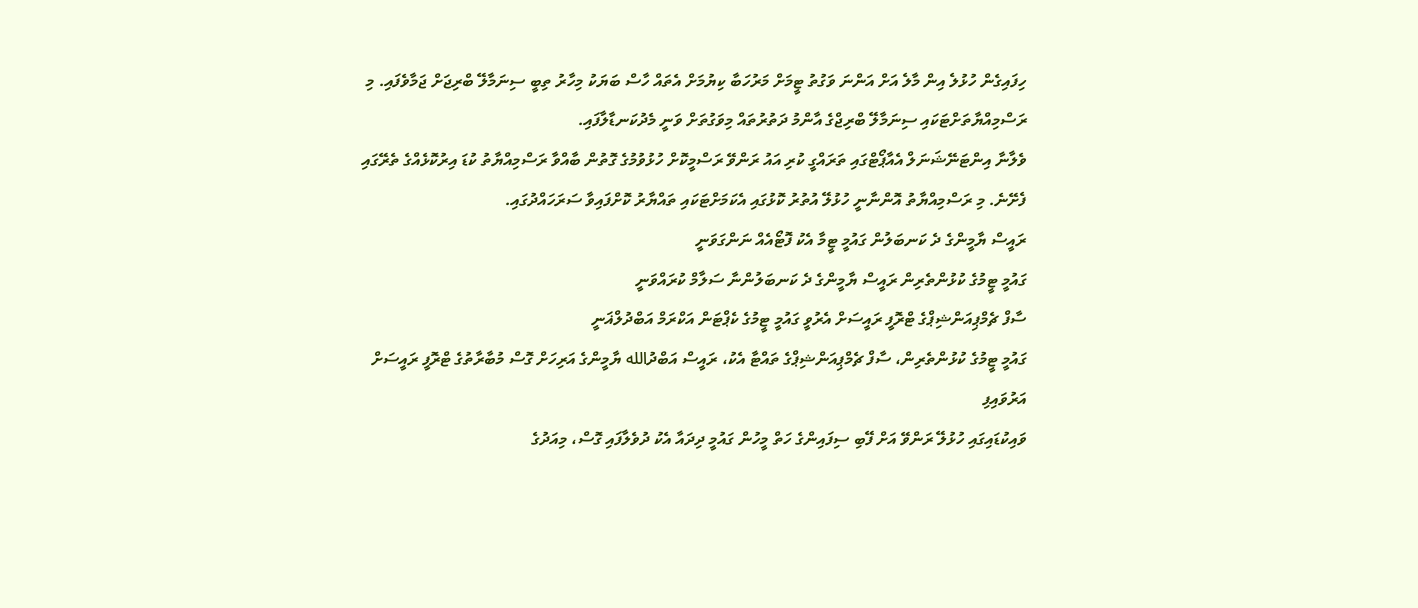ހިފައިގެން ހުޅުލެ އިން މާލެ އަށް އަންނަ ވަގުތު ޓީމަށް މަރުހަބާ ކިޔުމަށް އެތައް ހާސް ބަޔަކު މިހާރު ތިބީ ސިނަމާލޭ ބްރިޖަށް ޖަމާވެފައި. މި ރަސްމިއްޔާތަށްޓަކައި ސިނަމާލޭ ބްރިޖްގެ އާންމު ދަތުރުތައް މިވަގުތަށް ވަނީ މެދުކަނޑާލާފައި.
ވެލާނާ އިންޓަނޭޝަނަލް އެއާޕޯޓްގައި ތަރައްގީ ކުރި އައު ރަންވޭ ރަސްމީކޮށް ހުޅުވުމުގެ ގޮތުން ބާއްވާ ރަސްމިއްޔާތު ކުޑަ އިރުކޮޅެއްގެ ތެރޭގައި ފެށޭނެ. މި ރަސްމިއްޔާތު އޮންނާނީ ހުޅުލޭ އުތުރު ކޮޅުގައި އެކަމަށްޓަކައި ތައްޔާރު ކޮށްފައިވާ ސަރަހައްދުގައި.
ރައީސް ޔާމީންގެ ދެ ކަނބަލުން ގައުމީ ޓީމާ އެކު ފޮޓޯއެއް ނަންގަވަނީ
ގައުމީ ޓީމުގެ ކުޅުންތެރިން ރައީސް ޔާމީންގެ ދެ ކަނބަލުންނާ ސަލާމް ކުރައްވަނީ
ސާފް ޗެމްޕިއަންޝިޕްގެ ޓްރޮފީ ރައީސަށް އެރުވީ ގައުމީ ޓީމުގެ ކެޕްޓަން އަކްރަމް އަބްދުލްޣަނީ
ގައުމީ ޓީމުގެ ކުޅުންތެރިން، ސާފް ޗެމްޕިއަންޝިޕްގެ ތައްޓާ އެކު، ރައީސް އަބްދުالله ޔާމީންގެ އަރިހަށް ގޮސް މުބާރާތުގެ ޓްރޮފީ ރައީސަށް އަރުވައިފި
ވައިކުޑައިގައި ހުޅުލޭ ރަންވޭ އަށް ފޭބި ސިފައިންގެ ހަތް މީހުން ގައުމީ ދިދައާ އެކު ދުވެލާފައި ގޮސް، މިއަދުގެ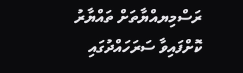ރަސްމިޔއްޔާތަށް ތައްޔާރު ކޮށްފައިވާ ސަރަހައްދުގައި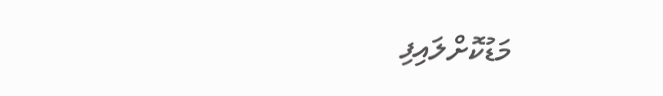މަޑުކޮށްލައިފި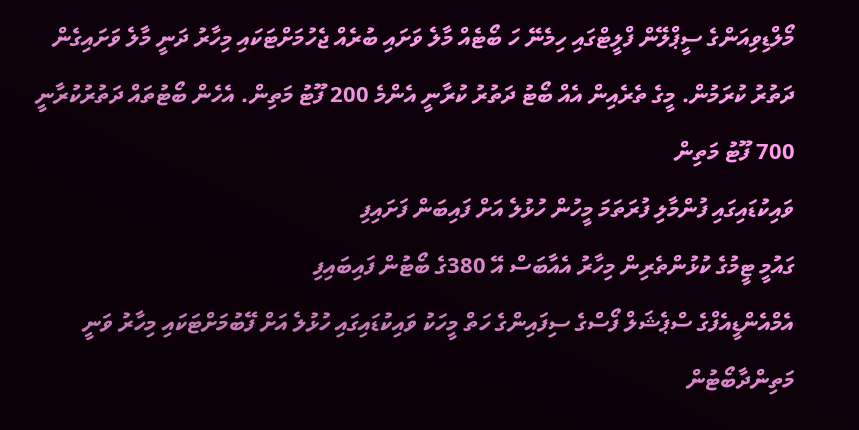މޯލްޑިވިއަންގެ ސީޕްލޭން ފްލީޓްގައި ހިމެނޭ ހަ ބޯޓެއް މާލެ ވަށައި ބުރެއް ޖެހުމަށްޓަކައި މިހާރު ދަނީ މާލެ ވަށައިގެން ދަތުރު ކުރަމުން. މީގެ ތެރެއިން އެއް ބޯޓު ދަތުރު ކުރާނީ އެންމެ 200 ފޫޓު މަތިން. އެހެން ބޯޓުތައް ދަތުރުކުރާނީ 700 ފޫޓު މަތިން
ވައިކުޑައިގައި ފުންމާލި ފުރަތަމަ މީހުން ހުޅުލެ އަށް ފައިބަން ފަށައިފި
ގައުމީ ޓީމުގެ ކުޅުންތެރިން މިހާރު އެއާބަސް އޭ 380ގެ ބޯޓުން ފައިބައިފި
އެމްއެންޑީއެފްގެ ސްޕެޝަލް ފޯސްގެ ސިފައިންގެ ހަތް މީހަކު ވައިކުޑައިގައި ހުޅުލެ އަށް ފޭބުމަށްޓަކައި މިހާރު ވަނީ މަތިންދާބޯޓުން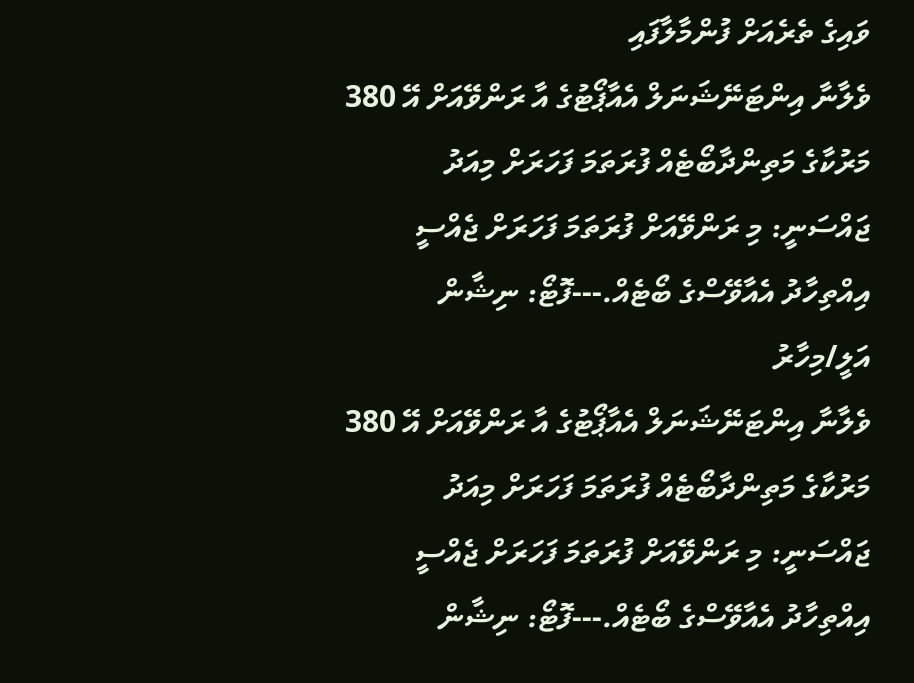ވައިގެ ތެރެއަށް ފުންމާލާފައި
ވެލާނާ އިންޓަނޭޝަނަލް އެއާޕޯޓުގެ އާ ރަންވޭއަށް އޭ 380 މަރުކާގެ މަތިންދާބޯޓެއް ފުރަތަމަ ފަހަރަށް މިއަދު ޖައްސަނީ: މި ރަންވޭއަށް ފުރަތަމަ ފަހަރަށް ޖެއްސީ އިއްތިހާދު އެއާވޭސްގެ ބޯޓެއް.---ފޮޓޯ: ނިޝާން އަލީ/މިހާރު
ވެލާނާ އިންޓަނޭޝަނަލް އެއާޕޯޓުގެ އާ ރަންވޭއަށް އޭ 380 މަރުކާގެ މަތިންދާބޯޓެއް ފުރަތަމަ ފަހަރަށް މިއަދު ޖައްސަނީ: މި ރަންވޭއަށް ފުރަތަމަ ފަހަރަށް ޖެއްސީ އިއްތިހާދު އެއާވޭސްގެ ބޯޓެއް.---ފޮޓޯ: ނިޝާން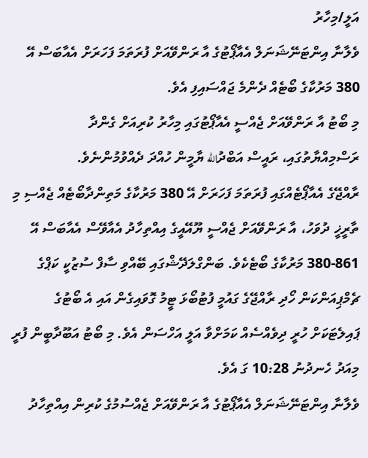އަލީ/މިހާރު
ވެލާނާ އިންޓަނޭޝަނަލް އެއާޕޯޓުގެ އާ ރަންވޭއަށް ފުރަތަމަ ފަހަރަށް އެއާބަސް އޭ 380 މަރުކާގެ ބޯޓެއް ދެންމެ ޖައްސައިފި އެވެ.
މި ބޯޓު އާ ރަންވޭއަށް ޖެއްސީ އެއާޕޯޓުގައި މިހާރު ކުރިއަށް ގެންދާ ރަސްމިއްޔާތުގައި، ރައީސް އަބްދުالله ޔާމީން ހުއްދަ ދެއްވުމުންނެވެ.
ރާއްޖޭގެ އެއާޕޯޓެއްގައި ފުރަތަމަ ފަހަރަށް އޭ 380 މަރުކާގެ މަތިންދާބޯޓެއް ޖެއްސި މި ތާރީޚީ ދުވަހު، އާ ރަންވޭއަށް ޖެއްސީ ޔޫއޭއީގެ އިއްތިހާދު އެއާވޭސް އެއާބަސް އޭ 861-380 މަރުކާގެ ބޯޓެކެވެ. ބަންގްލަދޭޝްގައި ބޭއްވި ސާފް ސުޒުކީ ކަޕްގެ ޗެމްޕިއަންކަން ހޯދި ރާއްޖޭގެ ގައުމީ ފުޓުބޯޅަ ޓީމު ގޮވައިގެން އައި އެ ބޯޓުގެ ޕައިލެޓަކަށް ހުރީ ދިވެއްސެއް ކަމަށްވާ އަލީ އަހްސަން އެވެ. މި ބޯޓު އަބޫދާބީން ފުރީ މިއަދު ހެނދުނު 10:28 ގަ އެވެ.
ވެލާނާ އިންޓަނޭޝަނަލް އެއާޕޯޓުގެ އާ ރަންވޭއަށް ޖެއްސުމުގެ ކުރިން އިއްތިހާދު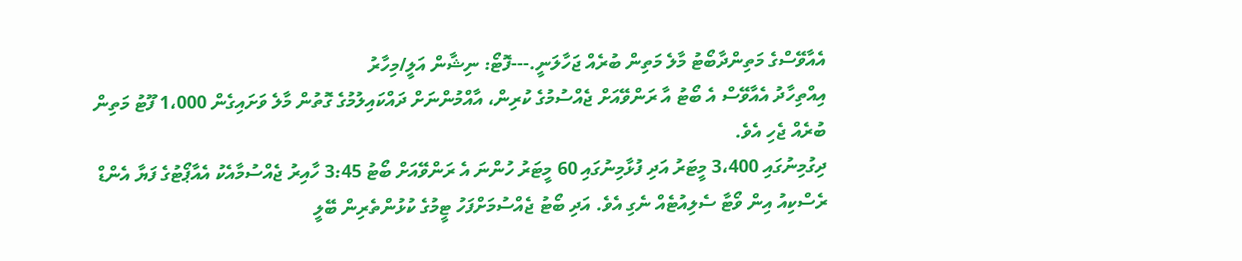އެއާވޭސްގެ މަތިންދާބޯޓު މާލެ މަތިން ބުރެއް ޖަހާލަނީ.---ފޮޓޯ: ނިޝާން އަލީ/މިހާރު
އިއްތިހާދު އެއާވޭސް އެ ބޯޓު އާ ރަންވޭއަށް ޖެއްސުމުގެ ކުރިން، އާއްމުންނަށް ދައްކައިލުމުގެ ގޮތުން މާލެ ވަށައިގެން 1،000 ފޫޓު މަތިން ބުރެއް ޖެހި އެވެ.
ދިގުމިނުގައި 3،400 މީޓަރު އަދި ފުޅާމިނުގައި 60 މީޓަރު ހުންނަ އެ ރަންވޭއަށް ބޯޓު 3:45 ހާއިރު ޖެއްސުމާއެކު އެއާޕޯޓުގެ ފަޔާ އެންޑް ރެސްކިއު އިން ވޯޓާ ސެލިއުޓެއް ނެގި އެވެ. އަދި ބޯޓު ޖެއްސުމަށްފަހު ޓީމުގެ ކުޅުންތެރިން ބޭލީ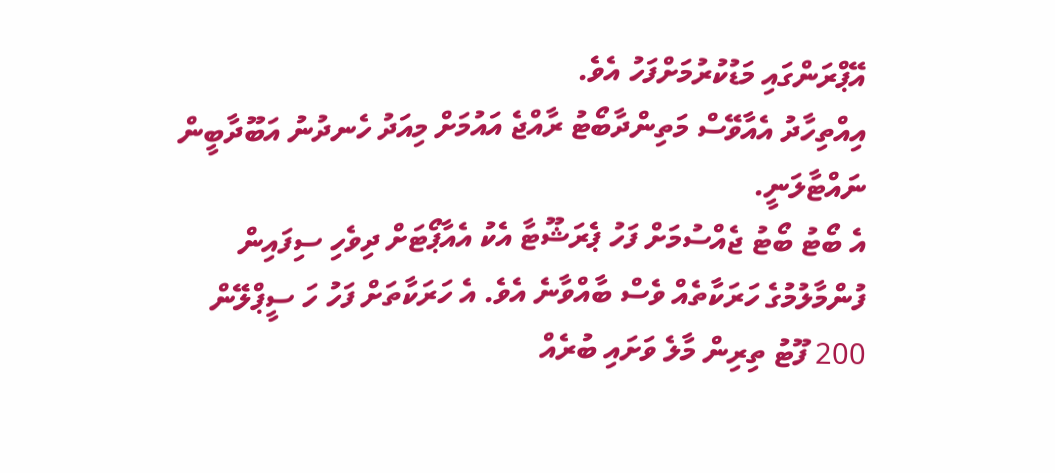އޭޕްރަންގައި މަޑުކުރުމަށްފަހު އެވެ.
އިއްތިހާދު އެއާވޭސް މަތިންދާބޯޓު ރާއްޖެ އައުމަށް މިއަދު ހެނދުނު އަބޫދާބީން ނައްޓާލަނީ.
އެ ބޯޓު ބޯޓު ޖެއްސުމަށް ފަހު ޕެރަޝޫޓާ އެކު އެއާޕޯޓަށް ދިވެހި ސިފައިން ފުންމާލުމުގެ ހަރަކާތެއް ވެސް ބާއްވާނެ އެވެ. އެ ހަރަކާތަށް ފަހު ހަ ސީޕްލޭން 200 ފޫޓު ތިރިން މާލެ ވަށައި ބުރެއް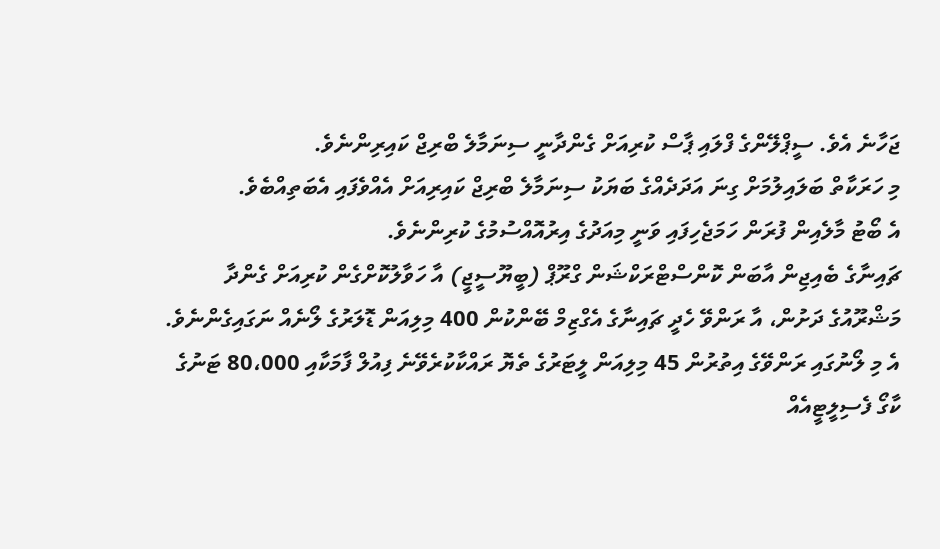ޖަހާނެ އެވެ. ސީޕްލޭންގެ ފްލައި ޕާސް ކުރިއަށް ގެންދާނީ ސިނަމާލެ ބްރިޖް ކައިރިންނެވެ.
މި ހަރަކާތް ބަލައިލުމަށް ގިނަ އަދަދެއްގެ ބަޔަކު ސިނަމާލެ ބްރިޖް ކައިރިއަށް އެއްވެފައި އެބަތިއްބެވެ.
އެ ބޯޓު މާލެއިން ފުރަން ހަމަޖެހިފައި ވަނީ މިއަދުގެ އިރުއޮއްސުމުގެ ކުރިންނެވެ.
ޗައިނާގެ ބެއިޖިން އާބަން ކޮންސްޓްރަކްޝަން ގްރޫޕް (ބީޔޫސީޖީ) އާ ހަވާލުކޮށްގެން ކުރިއަށް ގެންދާ މަޝްރޫއުގެ ދަށުން، އާ ރަންވޭ ހެދީ ޗައިނާގެ އެގްޒިމް ބޭންކުން 400 މިލިއަން ޑޮލަރުގެ ލޯނެއް ނަގައިގެންނެވެ. އެ މި ލޯނުގައި ރަންވޭގެ އިތުރުން 45 މިލިއަން ލީޓަރުގެ ތެޔޮ ރައްކާކުރެވޭނެ ފިއުލް ފާމަކާއި 80،000 ޓަނުގެ ކާގޯ ފެސިލީޓީއެއް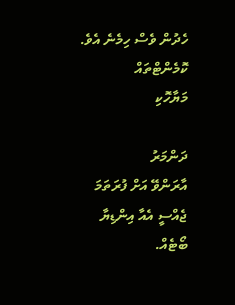ހެދުން ވެސް ހިމެނެ އެވެ.
ކޮމެންޓްތައް
މަޔާހޮކި

ދަންމަރު
އާރަންވޭ އަށް ފުރަތަމަ ޖެއްސީ އެއާ އިންޑިޔާ ބޯޓެއް.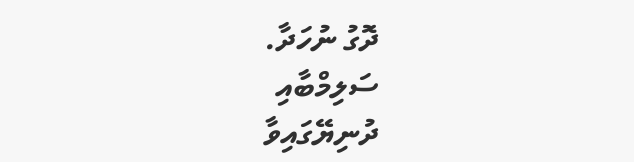ދޮގު ނުހަދާ.
ސަލިމްބާއި
ދުނިޔޭގައިވާ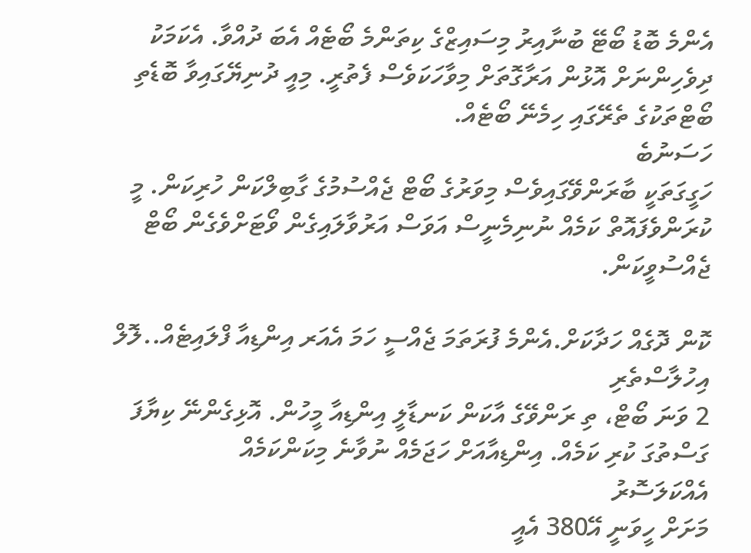އެންމެ ބޮޑު ބޯޓޭ ބުނާއިރު މިސައިޒްގެ ކިތަންމެ ބޯޓެއް އެބަ ދުއްވާ. އެކަމަކު ދިވެހިންނަށް އޮޅުން އަރާގޮތަށް މިވާހަކަވެސް ފެތުރީ. މިއީ ދުނިޔޭގައިވާ ބޮޑެތި ބޯޓްތަކުގެ ތެރޭގައި ހިމެނޭ ބޯޓެއް.
ހަސަނުބެ
ހަގީގަތަކީ ބާރަންވޭގައިވެސް މިވަރުގެ ބޯޓް ޖެއްސުމުގެ ގާބިލްކަން ހުރިކަން. މީ ކުރަންވެފައޮތް ކަމެއް ނުނިމެނީސް އަވަސް އަރުވާލައިގެން ވޯޓަށްވެގެން ބޯޓް ޖެއްސުވީކަން.

ކޮން ދޮގެއް ހަދާކަށް.އެންމެ ފުރަތަމަ ޖެއްސީ ހަމަ އެއަރ އިންޑިއާ ފްލައިޓެއް..ލޮލް
އިހުލާސްތެރި
2 ވަނަ ބޯޓް، ތި ރަންވޭގެ އާކަން ކަނޑާލީ އިންޑިއާ މީހުން. އޮޅިގެންނޭ ކިޔާފަ ގަސްތުގަ ކުރި ކަމެއް. އިންޑިއާއަށް ހަޖަމެއް ނުވާނެ މިކަންކަމެއް
އެއްކަލަސޮރު
މަށަށް ހީވަނީ އޭ380 އެއީ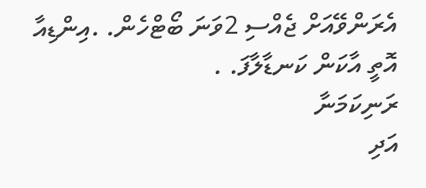އެރަންވޭއަށް ޖެއްސި 2ވަނަ ބޯޓްހެން. .އިންޑިއާ އޮތީ އާކަން ކަނޑާލާފަ. .
ރަނިކަމަނާ
އަދި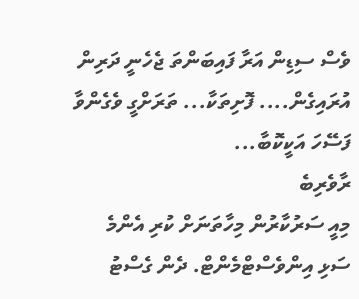ވެސް ސިޑިން އަރާ ފައިބަންތަ ޖެހެނީ ދަރިން އުރައިގެން.... ފޮށިތަކާ... ތަރަށްގީ ވެގެންވާ ފަސޭހަ އަކީކޮބާ...
ރާވެރިބެ
މިއީ ސަރުކާރުން މިހާތަނަށް ކުރި އެންމެ ސަޅި އިންވެސްޓްމެންޓް. ދެން ގެސްޓު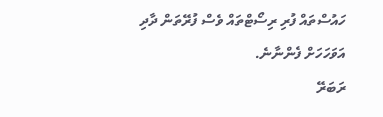ހައުސްތައް ފުރި ރިސޯޓްތައް ވެސް ފުރޭތަން ދާދި އަވަހަހަށް ފެންނާނެ.
ރަބަރޭ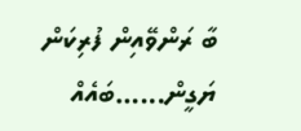ބާ ރަންވޭއިން ފުރިކަން ޔަގީން......ބައެއް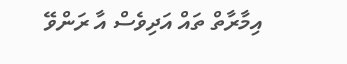އިމާރާތް ތައް އަދިވެސް އާ ރަންވޭ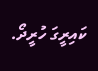ކައިރީގަ ހުރީދޯ.